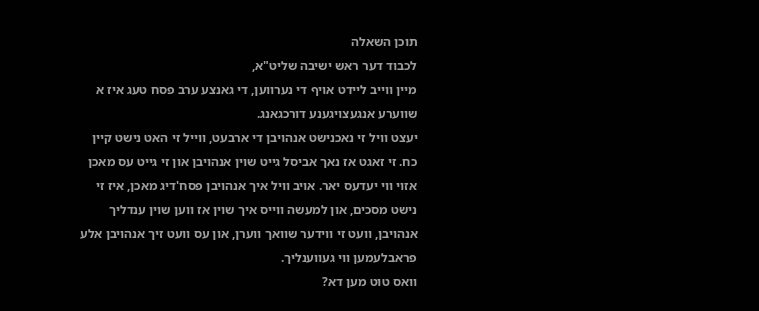תוכן השאלה
לכבוד דער ראש ישיבה שליט"א,
מיין ווייב ליידט אויף די נערווען, די גאנצע ערב פסח טעג איז א שווערע אנגעצויגענע דורכגאנג.
יעצט וויל זי נאכנישט אנהויבן די ארבעט, ווייל זי האט נישט קיין כח. זי זאגט אז נאך אביסל גייט שוין אנהויבן און זי גייט עס מאכן אזוי ווי יעדעס יאר. אויב וויל איך אנהויבן פסח'דיג מאכן, איז זי נישט מסכים, און למעשה ווייס איך שוין אז ווען שוין ענדליך אנהויבן, וועט זי ווידער שוואך ווערן, און עס וועט זיך אנהויבן אלע פראבלעמען ווי געווענליך.
וואס טוט מען דא?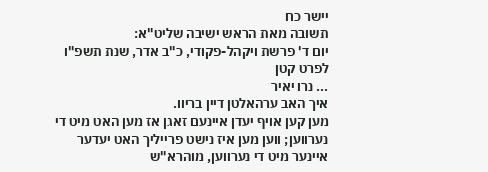יישר כח
תשובה מאת הראש ישיבה שליט"א:
יום ד' פרשת ויקהל-פקודי, כ"ב אדר, שנת תשפ"ו לפרט קטן
... נרו יאיר
איך האב ערהאלטן דיין בריוו.
מען קען אויף יעדן איינעם זאגן אז מען האט מיט די נערווען; ווען מען איז נישט פרייליך האט יעדער איינער מיט די נערווען, מוהרא"ש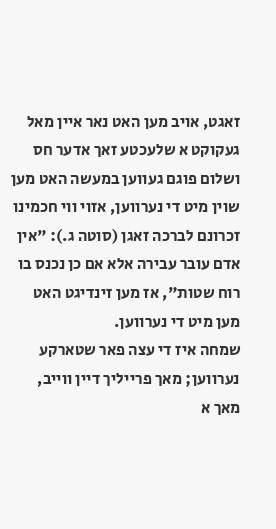זאגט, אויב מען האט נאר איין מאל געקוקט א שלעכטע זאך אדער חס ושלום פוגם געווען במעשה האט מען שוין מיט די נערווען, אזוי ווי חכמינו זכרונם לברכה זאגן (סוטה ג.): "אין אדם עובר עבירה אלא אם כן נכנס בו רוח שטות", אז מען זינדיגט האט מען מיט די נערווען.
שמחה איז די עצה פאר שטארקע נערווען; מאך פרייליך דיין ווייב, מאך א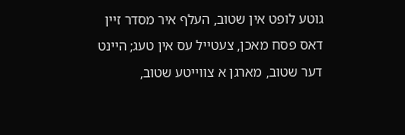גוטע לופט אין שטוב, העלף איר מסדר זיין דאס פסח מאכן, צעטייל עס אין טעג; היינט דער שטוב, מארגן א צווייטע שטוב,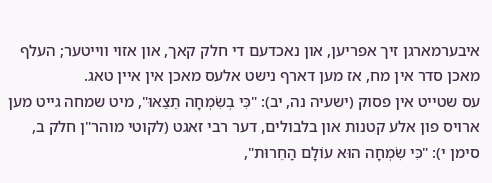איבערמארגן זיך אפריען, און נאכדעם די חלק קאך, און אזוי ווייטער; העלף מאכן סדר אין מח, אז מען דארף נישט אלעס מאכן אין איין טאג.
עס שטייט אין פסוק (ישעיה נה, יב): "כִּי בְשִׂמְחָה תֵצֵאוּ", מיט שמחה גייט מען ארויס פון אלע קטנות און בלבולים, דער רבי זאגט (לקוטי מוהר"ן חלק ב, סימן י): "כִּי שִׂמְחָה הוּא עוֹלָם הַחֵרוּת",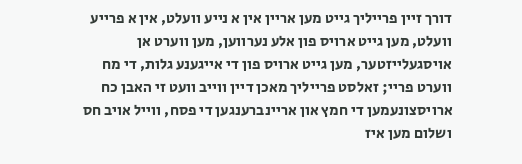דורך זיין פרייליך גייט מען אריין אין א נייע וועלט, אין א פרייע וועלט, מען גייט ארויס פון אלע נערווען, מען ווערט אן אויסגעלייזטער, מען גייט ארויס פון די אייגענע גלות, די מח ווערט פריי; זאלסט פרייליך מאכן דיין ווייב וועט זי האבן כח ארויסצונעמען די חמץ און אריינברענגען די פסח, ווייל אויב חס ושלום מען איז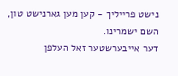נישט פרייליך - קען מען גארנישט טון, השם ישמרינו.
דער אייבערשטער זאל העלפן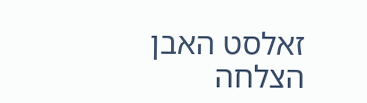זאלסט האבן הצלחה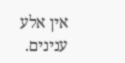אין אלע ענינים.